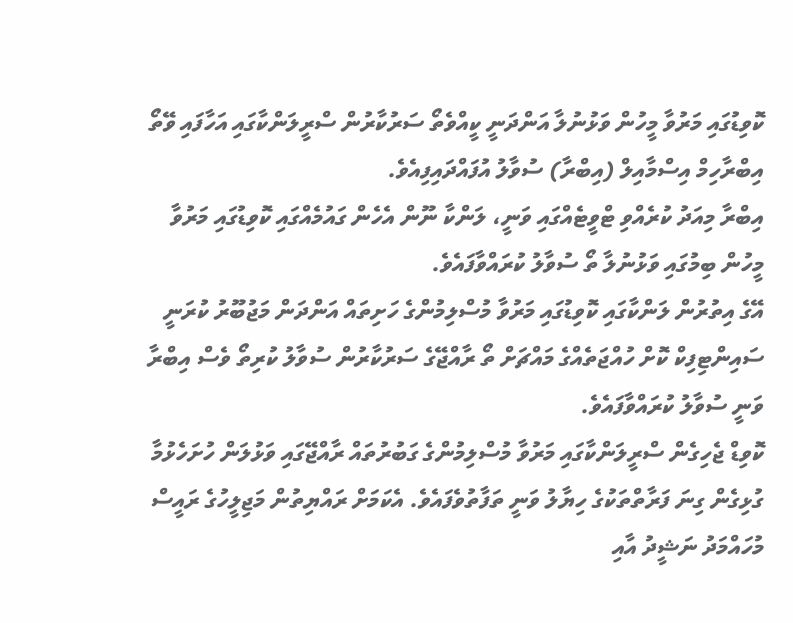ކޮވިޑުގައި މަރުވާ މީހުން ވަޅުނުލާ އަންދަނީ ކީއްވެތޯ ސަރުކާރުން ސްރީލަންކާގައި އަހާފައި ވޭތޯ އިބްރާހިމް އިސްމާއިލް (އިބްރާ) ސުވާލު އުފައްދައިފިއެވެ.
އިބްރާ މިއަދު ކުރެއްވި ޓްވީޓެއްގައި ވަނީ، ލަންކާ ނޫން އެހެން ގައުމެއްގައި ކޮވިޑުގައި މަރުވާ މީހުން ބިމުގައި ވަޅުނުލާ ތޯ ސުވާލު ކުރައްވާފައެވެ.
އޭގެ އިތުރުން ލަންކާގައި ކޮވިޑުގައި މަރުވާ މުސްލިމުންގެ ހަށިތައް އަންދަން މަޖުބޫރު ކުރަނީ ސައިންޓިފިކް ކޮށް ހުއްޖަތެއްގެ މައްޗަށް ތޯ ރާއްޖޭގެ ސަރުކާރުން ސުވާލު ކުރިތޯ ވެސް އިބްރާ ވަނީ ސުވާލު ކުރައްވާފައެވެ.
ކޮވިޑް ޖެހިގެން ސްރީލަންކާގައި މަރުވާ މުސްލިމުންގެ ގަބުރުތައް ރާއްޖޭގައި ވަޅުލަން ހުށަހެޅުމާ ގުޅިގެން ގިނަ ފަރާތްތަކުގެ ހިޔާލު ވަނީ ތަފާތުވެފައެވެ. އެކަމަށް ރައްޔިތުން މަޖިލީހުގެ ރައީސް މުހައްމަދު ނަޝީދު އާއި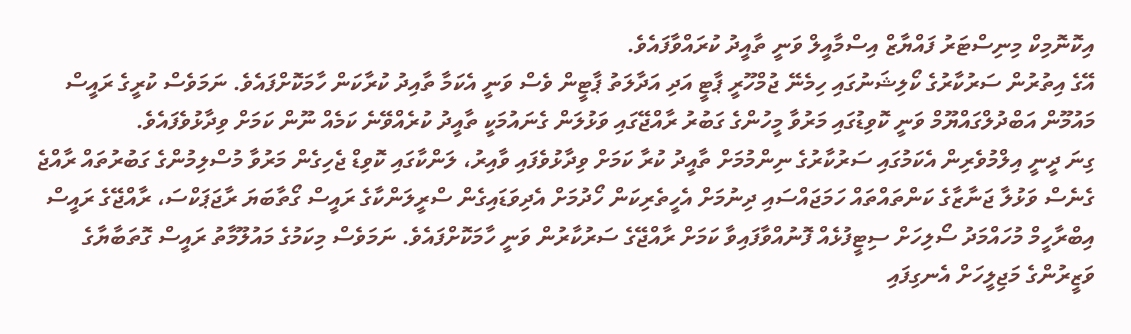އިކޮނޮމިކް މިނިސްޓަރު ފައްޔާޒް އިސްމާއީލް ވަނީ ތާއީދު ކުރައްވާފައެވެ.
އޭގެ އިތުރުން ސަރުކާރުގެ ކޯލިޝަނުގައި ހިމެނޭ ޖުމްހޫރީ ޕާޓީ އަދި އަދާލަތު ޕާޓީން ވެސް ވަނީ އެކަމާ ތާއިދު ކުރާކަން ހާމަކޮށްފައެވެ. ނަމަވެސް ކުރީގެ ރައީސް މައުމޫން އަބްދުލްގައްޔޫމް ވަނީ ކޮވިޑުގައި މަރުވާ މީހުންގެ ގަބުރު ރާއްޖޭގައި ވަޅުލަން ގެނައުމަކީ ތާއީދު ކުރެއްވޭނެ ކަމެއް ނޫން ކަމަށް ވިދާޅުވެފައެވެ.
ގިނަ ދީނީ އިލްމުވެރިން އެކަމުގައި ސަރުކާރުގެ ނިންމުމަށް ތާއީދު ކުރާ ކަމަށް ވިދާޅުވެފައި ވާއިރު، ލަންކާގައި ކޮވިޑް ޖެހިގެން މަރުވާ މުސްލިމުންގެ ގަބުރުތައް ރާއްޖެ ގެނެސް ވަޅުލާ ޖަނާޒާގެ ކަންތައްތައް ހަމަޖައްސައި ދިނުމަށް އެހީތެރިކަން ހޯދުމަށް އެދިވަޑައިގެން ސްރީލަންކާގެ ރައީސް ގޯތާބަޔަ ރާޖަޕަކްސަ، ރާއްޖޭގެ ރައީސް އިބްރާހީމް މުހައްމަދު ސޯލިހަށް ސިޓީފުޅެއް ފޮނުއްވާފައިވާ ކަމަށް ރާއްޖޭގެ ސަރުކާރުން ވަނީ ހާމަކޮށްފައެވެ. ނަމަވެސް މިކަމުގެ މައުލޫމާތު ރައީސް ގޮތަބާޔާގެ ވަޒީރުންގެ މަޖިލީހަށް އެނގިފައި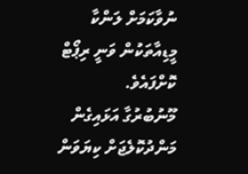ނުވާކަމަށް ލަންކާ މީޑިއާތަކުން ވަނީ ރިޕޯޓް ކޮށްފައެވެ.
މޫނުބުރުގާ އަޅައިގެން މަންދުކޮލެޖަށް ކިޔަވަން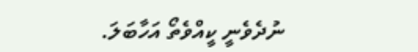ނުދެވެނީ ކީއްވެތޯ އަހާބަލަ.